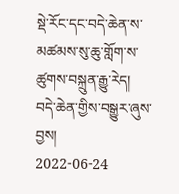སྡེ་རོང་དང་བདེ་ཆེན་ས་མཚམས་སུ་ཆུ་གློག་ས་ཚུགས་བསྐྲུན་རྒྱུ་རེད།
བདེ་ཆེན་གྱིས་བསྒྱུར་ཞུས་བྱས།        2022-06-24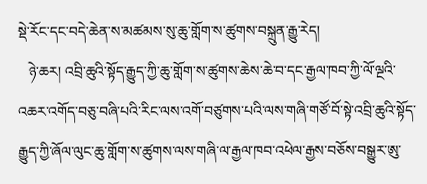སྡེ་རོང་དང་བདེ་ཆེན་ས་མཚམས་སུ་ཆུ་གློག་ས་ཚུགས་བསྐྲུན་རྒྱུ་རེད།
   ཉེ་ཆར། འབྲི་ཆུའི་སྟོད་རྒྱུད་ཀྱི་ཆུ་གློག་ས་ཚུགས་ཆེས་ཆེ་བ་དང་རྒྱལ་ཁབ་ཀྱི་ལོ་ལྔའི་འཆར་འགོད་བཅུ་བཞི་པའི་རིང་ལས་འགོ་བཙུགས་པའི་ལས་གཞི་གཙོ་བོ་སྟེ་འབྲི་ཆུའི་སྟོད་རྒྱུད་ཀྱི་ཞོལ་ལུང་ཆུ་གློག་ས་ཚུགས་ལས་གཞི་ལ་རྒྱལ་ཁབ་འཕེལ་རྒྱས་བཅོས་བསྒྱུར་ཨུ་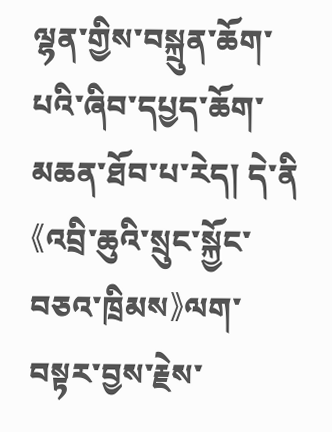ལྷན་གྱིས་བསྐྲུན་ཆོག་པའི་ཞིབ་དཔྱད་ཆོག་མཆན་ཐོབ་པ་རེད། དེ་ནི《འབྲི་ཆུའི་སྲུང་སྐྱོང་བཅའ་ཁྲིམས》ལག་བསྟར་བྱས་རྗེས་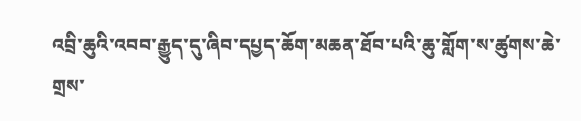འབྲི་ཆུའི་འབབ་རྒྱུད་དུ་ཞིབ་དཔྱད་ཆོག་མཆན་ཐོབ་པའི་ཆུ་གློག་ས་ཚུགས་ཆེ་གྲས་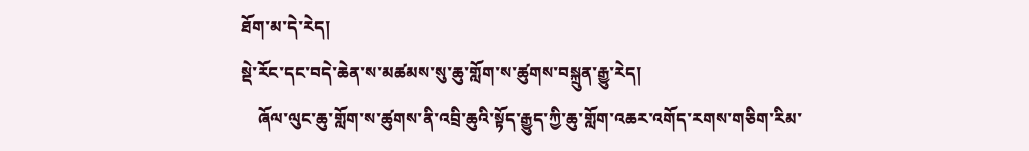ཐོག་མ་དེ་རེད།
སྡེ་རོང་དང་བདེ་ཆེན་ས་མཚམས་སུ་ཆུ་གློག་ས་ཚུགས་བསྐྲུན་རྒྱུ་རེད།
    ཞོལ་ལུང་ཆུ་གློག་ས་ཚུགས་ནི་འབྲི་ཆུའི་སྟོད་རྒྱུད་ཀྱི་ཆུ་གློག་འཆར་འགོད་རགས་གཅིག་རིམ་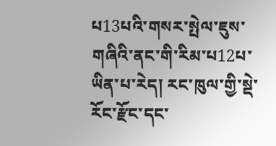པ13པའི་གསར་སྤེལ་ཇུས་གཞིའི་ནང་གི་རིམ་པ12པ་ཡིན་པ་རེད། རང་ཁུལ་གྱི་སྡེ་རོང་རྫོང་དང་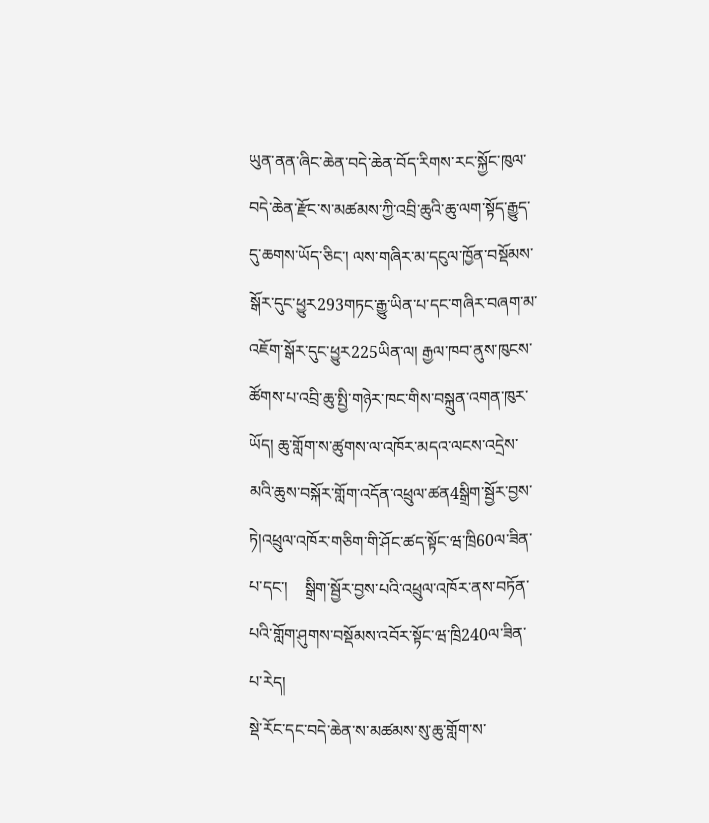ཡུན་ནན་ཞིང་ཆེན་བདེ་ཆེན་བོད་རིགས་རང་སྐྱོང་ཁུལ་བདེ་ཆེན་རྫོང་ས་མཚམས་ཀྱི་འབྲི་ཆུའི་ཆུ་ལག་སྟོད་རྒྱུད་དུ་ཆགས་ཡོད་ཅིང་། ལས་གཞིར་མ་དངུལ་ཁྱོན་བསྡོམས་སྒོར་དུང་ཕྱུར293གཏང་རྒྱུ་ཡིན་པ་དང་གཞིར་བཞག་མ་འཇོག་སྒོར་དུང་ཕྱུར225ཡིན་ལ། རྒྱལ་ཁབ་ནུས་ཁུངས་ཚོགས་པ་འབྲི་ཆུ་སྤྱི་གཉེར་ཁང་གིས་བསྐྲུན་འགན་ཁུར་ཡོད། ཆུ་གློག་ས་ཚུགས་ལ་འཁོར་མདའ་ལངས་འདྲེས་མའི་ཆུས་བསྐོར་གློག་འདོན་འཕྲུལ་ཚན4སྒྲིག་སྦྱོར་བྱས་ཏེ།འཕྲུལ་འཁོར་གཅིག་གི་ཤོང་ཚད་སྟོང་ཝ་ཁྲི60ལ་ཟིན་པ་དང་།    སྒྲིག་སྦྱོར་བྱས་པའི་འཕྲུལ་འཁོར་ནས་བཏོན་པའི་གློག་ཤུགས་བསྡོམས་འབོར་སྟོང་ཝ་ཁྲི240ལ་ཟིན་པ་རེད།
སྡེ་རོང་དང་བདེ་ཆེན་ས་མཚམས་སུ་ཆུ་གློག་ས་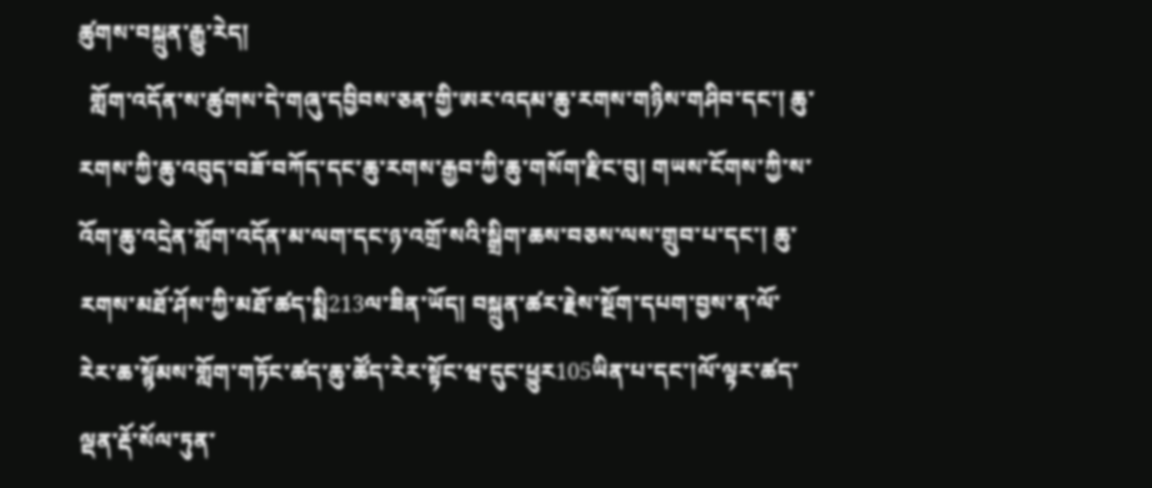ཚུགས་བསྐྲུན་རྒྱུ་རེད།
  གློག་འདོན་ས་ཚུགས་དེ་གཞུ་དབྱིབས་ཅན་གྱི་ཨར་འདམ་ཆུ་རགས་གཉིས་གཤིབ་དང་། ཆུ་རགས་ཀྱི་ཆུ་འབུད་བཟོ་བཀོད་དང་ཆུ་རགས་རྒྱབ་ཀྱི་ཆུ་གསོག་རྫིང་བུ། གཡས་ངོགས་ཀྱི་ས་འོག་ཆུ་འདྲེན་གློག་འདོན་མ་ལག་དང་ཉ་འགྲོ་སའི་སྒྲིག་ཆས་བཅས་ལས་གྲུབ་པ་དང་། ཆུ་རགས་མཐོ་ཤོས་ཀྱི་མཐོ་ཚད་སྨི213ལ་ཟིན་ཡོད། བསྐྲུན་ཚར་རྗེས་སྔོག་དཔག་བྱས་ན་ལོ་རེར་ཆ་སྙོམས་གློག་གཏོང་ཚད་ཆུ་ཚོད་རེར་སྟོང་ཝ་དུང་ཕྱུར105ཡིན་པ་དང་།ལོ་ལྟར་ཚད་ལྡན་རྡོ་སོལ་ཏུན་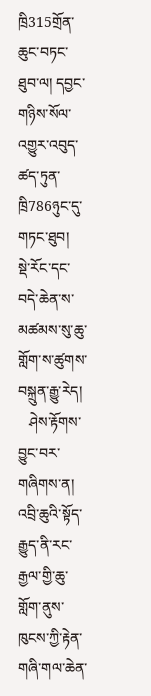ཁྲི315གྲོན་ཆུང་བཏང་ཐུབ་ལ། དབྱང་གཉིས་སོལ་འགྱུར་འབུད་ཚད་ཏུན་ཁྲི786ཉུང་དུ་གཏང་ཐུབ།
སྡེ་རོང་དང་བདེ་ཆེན་ས་མཚམས་སུ་ཆུ་གློག་ས་ཚུགས་བསྐྲུན་རྒྱུ་རེད།
   ཤེས་རྟོགས་བྱུང་བར་གཞིགས་ན། འབྲི་ཆུའི་སྟོད་རྒྱུད་ནི་རང་རྒྱལ་གྱི་ཆུ་གློག་ནུས་ཁུངས་ཀྱི་རྟེན་གཞི་གལ་ཆེན་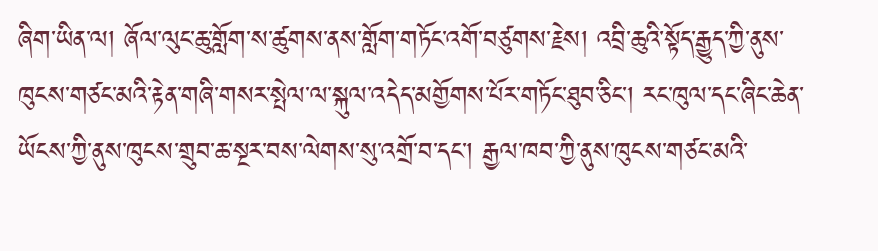ཞིག་ཡིན་ལ། ཞོལ་ལུང་ཆུ་གློག་ས་ཚུགས་ནས་གློག་གཏོང་འགོ་བཙུགས་རྗེས། འབྲི་ཆུའི་སྟོད་རྒྱུད་ཀྱི་ནུས་ཁུངས་གཙང་མའི་རྟེན་གཞི་གསར་སྤེལ་ལ་སྐུལ་འདེད་མགྱོགས་པོར་གཏོང་ཐུབ་ཅིང་། རང་ཁུལ་དང་ཞིང་ཆེན་ཡོངས་ཀྱི་ནུས་ཁུངས་གྲུབ་ཆ་སྔར་བས་ལེགས་སུ་འགྲོ་བ་དང་། རྒྱལ་ཁབ་ཀྱི་ནུས་ཁུངས་གཙང་མའི་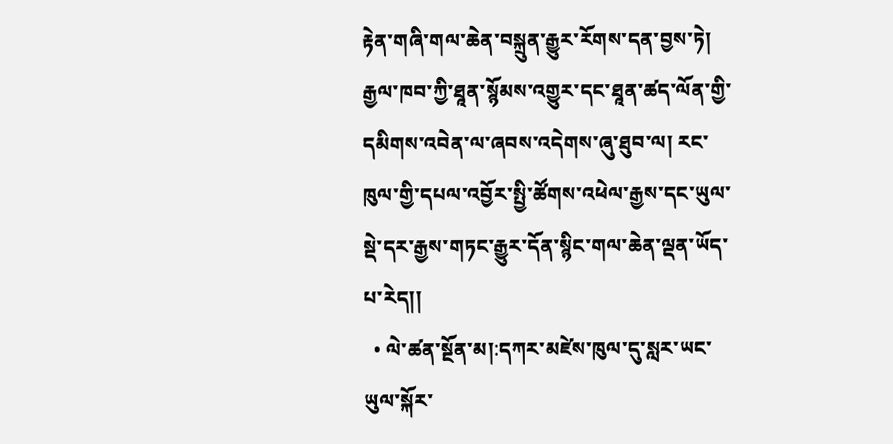རྟེན་གཞི་གལ་ཆེན་བསྐྲུན་རྒྱུར་རོགས་དན་བྱས་ཏེ། རྒྱལ་ཁབ་ཀྱི་ཐཱན་སྙོམས་འགྱུར་དང་ཐཱན་ཚད་ལོན་གྱི་དམིགས་འབེན་ལ་ཞབས་འདེགས་ཞུ་ཐུབ་ལ། རང་ཁུལ་གྱི་དཔལ་འབྱོར་སྤྱི་ཚོགས་འཕེལ་རྒྱས་དང་ཡུལ་སྡེ་དར་རྒྱས་གཏང་རྒྱུར་དོན་སྙིང་གལ་ཆེན་ལྡན་ཡོད་པ་རེད།།
  • ལེ་ཚན་སྔོན་མ།:དཀར་མཛེས་ཁུལ་དུ་སླར་ཡང་ཡུལ་སྐོར་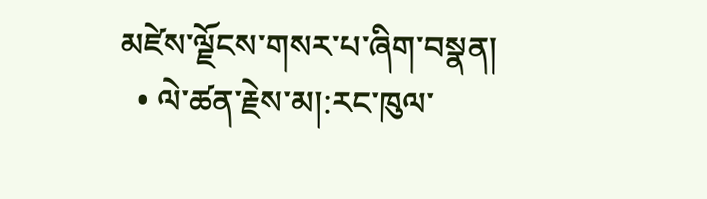མཛེས་ལྗོངས་གསར་པ་ཞིག་བསྣན།
  • ལེ་ཚན་རྗེས་མ།:རང་ཁུལ་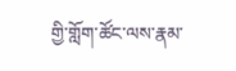གྱི་གློག་ཚོང་ལས་རྣམ་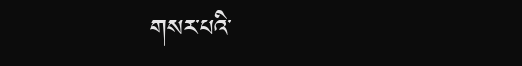གསར་པའི་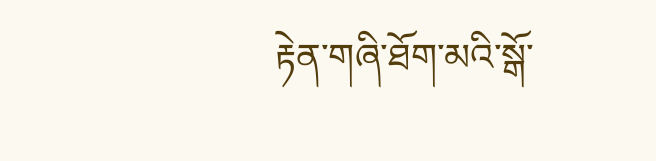རྟེན་གཞི་ཐོག་མའི་སྒོ་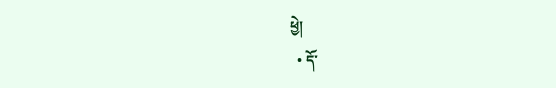ཕྱེ།
  • དོ་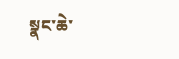སྣང་ཆེ་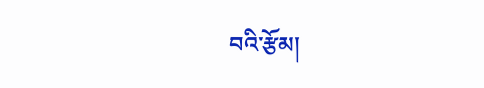བའི་རྩོམ།